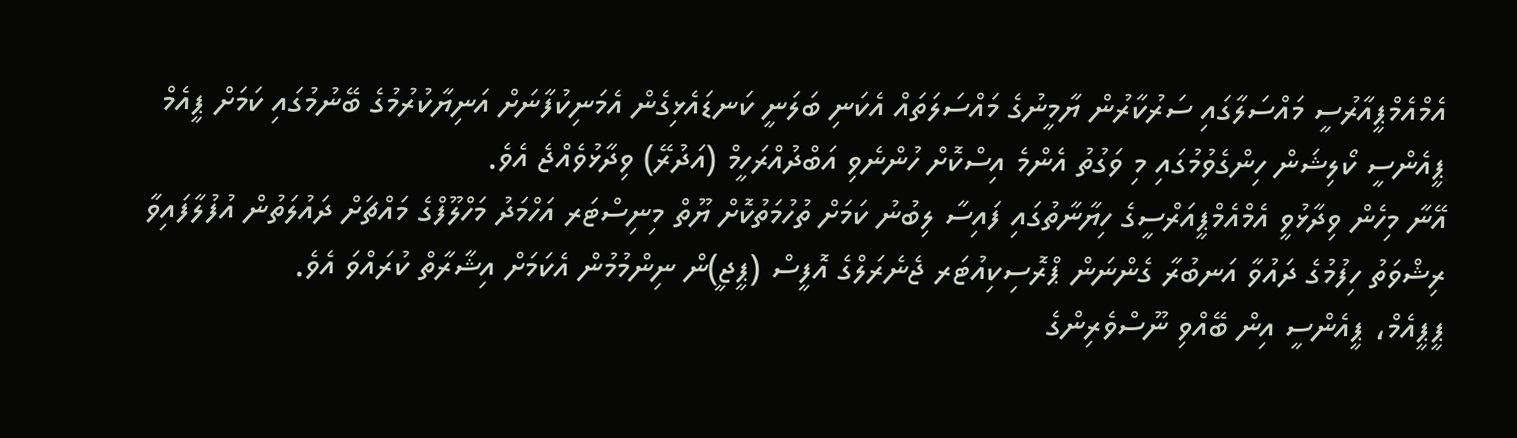އެމްއެމްޕީއާރުސީ މައްސަލާގައި ސަރުކާރުން ޔާމީނުގެ މައްސަލަތައް އެކަނި ބަލަނީ ކަނޑައެޅިގެން އެމަނިކުފާނަށް އަނިޔާކުރުމުގެ ބޭނުމުގައި ކަމަށް ޕީއެމް ޕީއެންސީ ކޯލިޝަން ހިންގެވުމުގައި މި ވަގުތު އެންމެ އިސްކޮށް ހުންނެވި އަބްދުއްރަހީމް (އަދުރޭ) ވިދާޅުވެއްޖެ އެވެ.
އޭނާ މިހެން ވިދާޅުވީ އެމްއެމްޕީއަރްސީގެ ހިޔާނާތުގައި ފައިސާ ލިބުނު ކަމަށް ތުހުމަތުކޮށް ޔޫތް މިނިސްޓަރ އަހްމަދު މަހްލޫފްގެ މައްޗަށް ދައުލަތުން އުފުލާފައިވާ ރިޝްވަތު ހިފުމުގެ ދައުވާ އަނބުރާ ގެންނަން ޕްރޮސިކިއުޓަރ ޖެނެރަލްގެ އޮފީސް (ޕީޖީ)ން ނިންމުމުން އެކަމަށް އިޝާރާތް ކުރައްވަ އެވެ.
ޕީޕީއެމް، ޕީއެންސީ އިން ބޭއްވި ނޫސްވެރިންގެ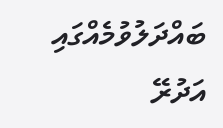ބައްދަލުވުމެއްގައި އަދުރޭ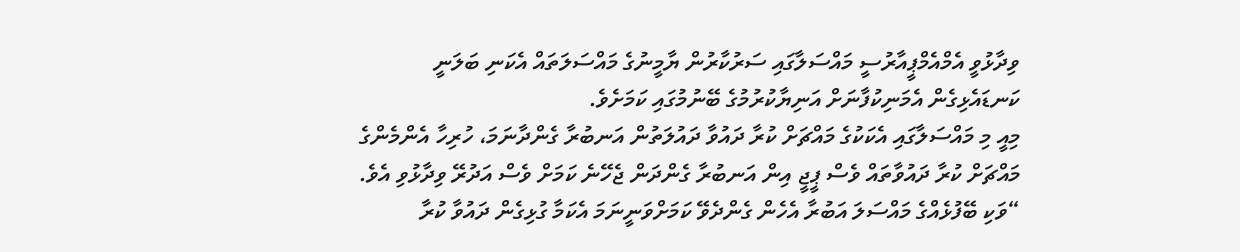ވިދާޅުވީ އެމްއެމްޕީއާރުސީ މައްސަލާގައި ސަރުކާރުން ޔާމީނުގެ މައްސަލަތައް އެކަނި ބަލަނީ ކަނޑައެޅިގެން އެމަނިކުފާނަށް އަނިޔާކުރުމުގެ ބޭނުމުގައި ކަމަށެވެ.
މިއީ މި މައްސަލާގައި އެކަކުގެ މައްޗަށް ކުރާ ދައުވާ ދައުލަތުން އަނބުރާ ގެންދާނަމަ، ހުރިހާ އެންމެންގެ މައްޗަށް ކުރާ ދައުވާތައް ވެސް ޕީޖީ އިން އަނބުރާ ގެންދަން ޖެހޭނެ ކަމަށް ވެސް އަދުރޭ ވިދާޅުވި އެވެ.
“ވަކި ބޭފުޅެއްގެ މައްސަލަ އަބުރާ އެހެން ގެންދެވޭ ކަމަށްވަނީނަމަ އެކަމާ ގުޅިގެން ދައުވާ ކުރާ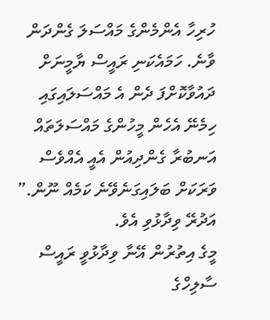ހުރިހާ އެންމެންގެ މައްސަލަ ގެންދަން ވާނެ. ހަމައެކަނި ރައީސް ޔާމީނަށް ދައުވާކޮށްފަ ދެން އެ މައްސަލައިގައި ހިމެނޭ އެހެން މީހުންގެ މައްސަލަތައް އަނބުރާ ގެންދިއުން އެއީ އެއްވެސް ވަރަކަށް ބަލައިގަނެވޭނެ ކަމެއް ނޫން.” އަދުރޭ ވިދާޅުވި އެވެ.
މީގެ އިތުރުން އޭނާ ވިދާޅުވީ ރައީސް ސާލިހްގެ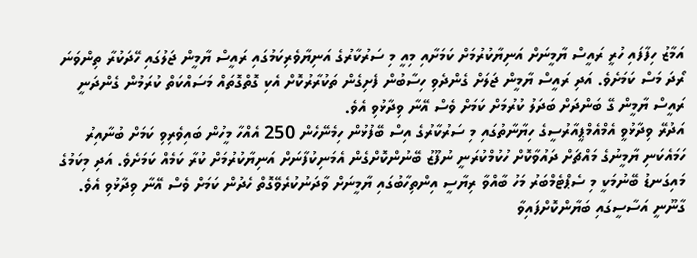އަމާޒު ހިފާފައި ހުރީ ރައީސް ޔާމީނަށް އަނިޔާކުރުމަށް ކަމަށާއި މިއީ މި ސަރުކާރުގެ އަނިޔާވެރިކަމުގައި ރައީސް ޔާމީން ޖަލުގައި ހޭދަކުރާ ތިންވަނަ ރޯދަ މަސް ކަމަށެވެ. އަދި ރައީސް ޔާމީން ޖަލަށް ގެންދެވި ހިސާބުން ފެށިގެން ތަކުރާރުކޮށް އެކި ގޮތްގޮތައް މަސައްކަތް ކުރަމުން ގެންދަނީ ރައީސް ޔާމީން ގޭ ބަންދަށް ބަދަލު ކުރުމަށް ކަމަށް ވެސް އޭނާ ވިދާޅުވި އެވެ.
އަދުރޭ ވިދާޅުވީ އެމްއެމްޕީއާރުސީގެ ހިޔާނާތުގައި މި ސަރުކާރުގެ އިސް ބޭފުޅުން ހިމެނޭހެން 250 އެއްހާ މީހުން ބައިވެރިވި ކަމަށް ބުނާއިރު ހަމައެކަނި ޔާމީނުގެ މައްޗަށް ދައުވާކޮށް ހުކުމްކުރަނީ ނުފޫޒު ބޭނުންކޮށްގެން އެމަނިކުފާނަށް އަނިޔާކުރުމަށް ކުރާ ކަމެއް ކަމަށެވެ. އަދި މިކަމުގެ މައިގަނޑު ބޭނުމަކީ މި ސެޕްޓެމްބަރު މަހު ބާއްވާ ރިޔާސީ އިންތިހާބުގައި ޔާމީނަށް ވާދަނުކުރެވޭގޮތް ހެދުން ކަމަށް ވެސް އޭނާ ވިދާޅުވި އެވެ.
ގާނޫނީ އަސާސީގައި ބަޔާންކޮށްފައިވާ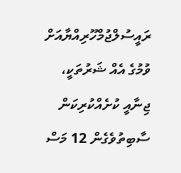ރައީސުލްޖުމްހޫރިއްޔާއަށް ވުމުގެ އެއް ޝަރުތަކީ، ޖިނާއީ ކުށެއްކުރިކަން ސާބިތުވެގެން 12 މަސް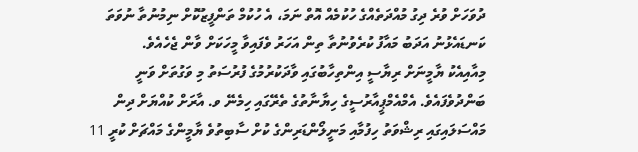ދުވަހަށް ވުރެ ދިގު މުއްދަތެއްގެ ހުކުމެއް އޮތް ނަމަ، އެ ހުކުމް ތަންފީޒުކޮށް ނިމުނުތާ ނުވަތަ ކަނޑައެޅުނު އަދަބު މައާފު ކުރެވުނުތާ ތިން އަހަރު ވެފައިވާ މީހަކަށް ވާން ޖެހެއެވެ.
މިއާއިއެކު ޔާމީނަށް ރިޔާސީ އިންތިހާބުގައި ވާދަކުރުމުގެ ފުރުސަތު މި ވަގުތަށް ވަނީ ބަންދުވެފައެވެ. އެމްއެމްޕީއާރުސީގެ ހިޔާނާތުގެ ތެރޭގައި ހިމެނޭ ވ. އާރަށް ކުއްޔަށް ދިން މައްސަލައިގައި ރިޝްވަތު ހިފުމާއި މަނީލޯންޑަރިންގެ ކުށް ސާބިތުވެ ޔާމީންގެ މައްޗަށް ކުރީ 11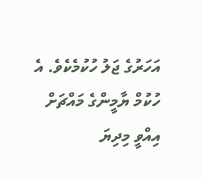އަހަރުގެ ޖަލު ހުކުމެކެވެ. އެ ހުކުމް ޔާމީންގެ މައްޗަށް އިއްވީ މިދިޔަ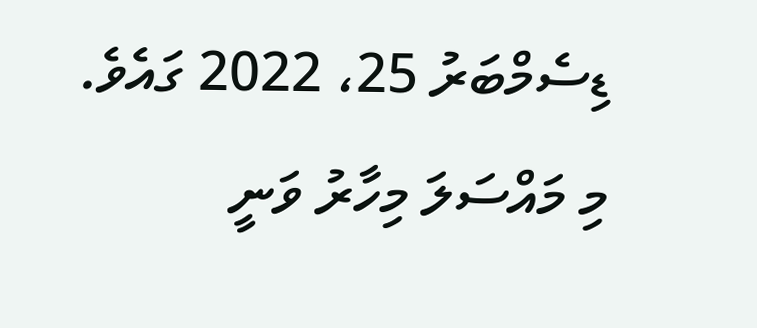ޑިސެމްބަރު 25، 2022 ގައެވެ. މި މައްސަލަ މިހާރު ވަނީ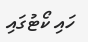ހައި ކޯޓުގައި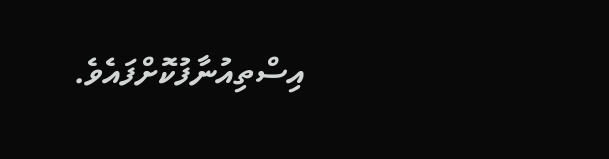އިސްތިއުނާފުކޮށްފައެވެ.